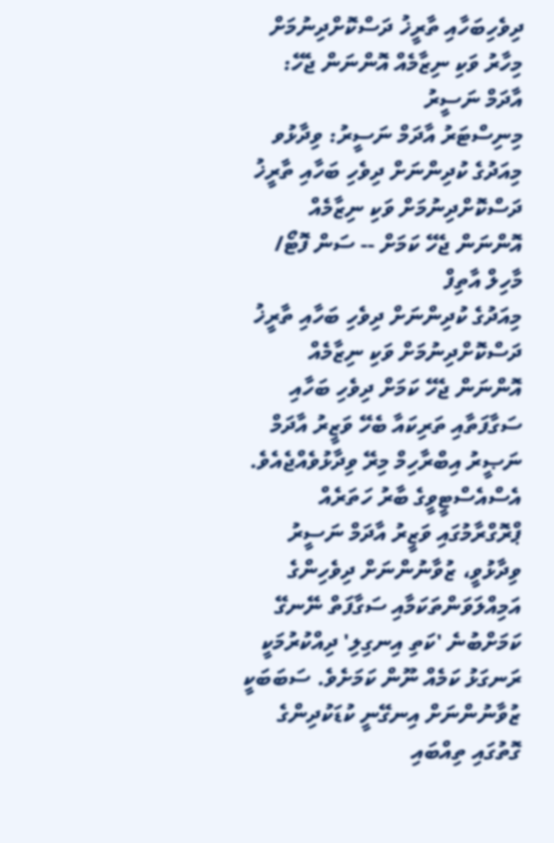ދިވެހިބަހާއި ތާރީޚު ދަސްކޮށްދިނުމަށް މިހާރު ވަކި ނިޒާމެއް އޮންނަން ޖެހޭ: އާދަމް ނަސީރު
މިނިސްޓަރު އާދަމް ނަސީރު: ވިދާޅުވ މިއަދުގެ ކުދިންނަށް ދިވެހި ބަހާއި ތާރީޚު ދަސްކޮށްދިނުމަށް ވަކި ނިޒާމެއް އޮންނަން ޖެހޭ ކަމަށް -- ސަން ފޮޓޯ/ މާހިލް އާތިފް
މިއަދުގެ ކުދިންނަށް ދިވެހި ބަހާއި ތާރީޚު ދަސްކޮށްދިނުމަށް ވަކި ނިޒާމެއް އޮންނަން ޖެހޭ ކަމަށް ދިވެހި ބަހާއި ސަގާފަތާއި ތަރިކައާ ބެހޭ ވަޒީރު އާދަމް ނަޞީރު އިބްރާހިމް މިރޭ ވިދާޅުވެއްޖެއެވެ.
އެސްއެސްޓީވީގެ ބާރު ހަތަރެއް ޕްރޮގްރާމުގައި ވަޒީރު އާދަމް ނަސީރު ވިދާޅުވީ، ޒުވާނުންނަށް ދިވެހިންގެ އަމިއްލަވަންތަކަމާއި ސަގާފަތް ނޭނގޭ ކަމަށްބުނެ 'ކަތި އިނގިލި' ދިއްކުރުމަކީ ރަނގަޅު ކަމެއް ނޫން ކަމަށެވެ. ސަބަބަކީ ޒުވާނުންނަށް އިނގޭނީ ކުޑަކުދިންގެ ގޮތުގައި ތިއްބައި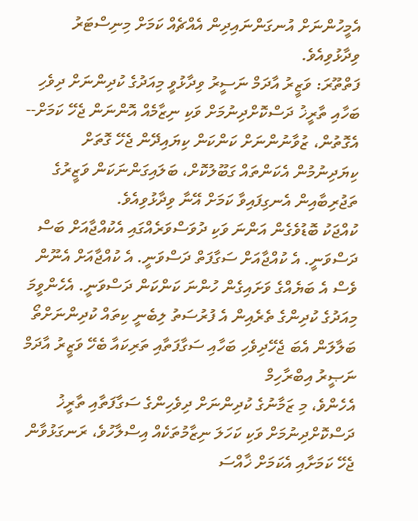އެމީހުންނަށް އުނގަންނައިދިން އެއްޗެއް ކަމަށް މިނިސްޓަރު ވިދާޅުވިއެވެ.
ފަތްތޫރަ: ވަޒީރު އާދަމް ނަސީރު ވިދާޅުވީ މިއަދުގެ ކުދިންނަށް ދިވެހި ބަހާއި ތާރީޚު ދަސްކޮށްދިނުމަށް ވަކި ނިޒާމެއް އޮންނަން ޖެހޭ ކަމަށް--
އެގޮތުން، ޒުވާނުންނަށް ކަންކަން ކިޔައިދޭން ޖެހޭ ގޮތަށް ކިޔަދިނުމުން އެކަންތައް ގަބޫލުކޮށް، ބަލައިގަންނަކަން ވަޒީރުގެ ތަޖުރިބާއިން އެނގިފައިވާ ކަމަށް އޭނާ ވިދާޅުވިއެވެ.
ކުއްޖަކު ބޮޑުވެގެން އަންނަ ވަކި ދުވަސްވަރެއްގައި އެކުއްޖާއަށް ބަސް ދަސްވަނީ. އެ ކުއްޖާއަށް ސަގާފަތް ދަސްވަނީ. އެ ކުއްޖާއަށް އެނޫން ވެސް އެ ބަޔެއްގެ ވަށައިގެން ހުންނަ ކަންކަން ދަސްވަނީ. އެހެންވީމަ މިއަދުގެ ކުދިންގެ ތެރެއިން އެ ފުރުސަތު ލިބެނީ ކިތައް ކުދިންނަށްތޯ ބަލާލަން އެބަ ޖެހޭދިވެހި ބަހާއި ސަގާފަތާއި ތަރިކައާ ބެހޭ ވަޒީރު އާދަމް ނަޞީރު އިބްރާހިމް
އެހެންވެ، މި ޒަމާނުގެ ކުދިންނަށް ދިވެހިންގެ ސަގާފަތާއި ތާރީޚު ދަސްކޮށްދިނުމަށް ވަކި ކަހަލަ ނިޒާމުތަކެއް އިސްލާހުވެ، ރަނގަޅުވާން ޖެހޭ ކަމަށާއި އެކަމަށް ޚާއްސަ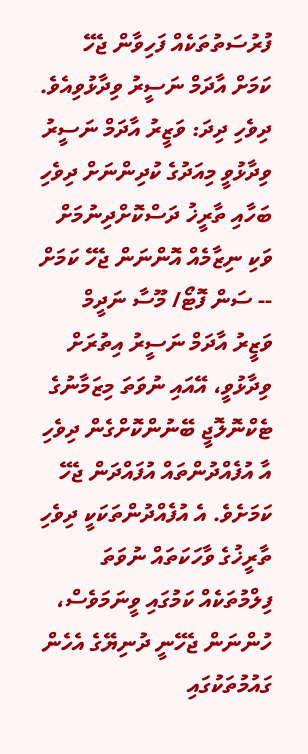ފުރުސަތުތަކެއް ފަހިވާން ޖެހޭ ކަމަށް އާދަމް ނަސީރު ވިދާޅުވިއެވެ.
ދިވެހި ދިދަ: ވަޒީރު އާދަމް ނަސީރު ވިދާޅުވީ މިއަދުގެ ކުދިންނަށް ދިވެހި ބަހާއި ތާރީޚު ދަސްކޮށްދިނުމަށް ވަކި ނިޒާމެއް އޮންނަން ޖެހޭ ކަމަށް -- ސަން ފޮޓޯ/ މޫސާ ނަދީމް
ވަޒީރު އާދަމް ނަސީރު އިތުރަށް ވިދާޅުވީ، އޭއައި ނުވަތަ މިޒަމާނުގެ ޓެކްނޮލޮޖީ ބޭނުންކޮށްގެން ދިވެހި އާ އުފެއްދުންތައް އުފައްދަން ޖެހޭ ކަމަށެވެ. އެ އުފެއްދުންތަކަކީ ދިވެހި ތާރީޚުގެ ވާހަކަތައް ނުވަތަ ފިލްމުތަކެއް ކަމުގައި ވީނަމަވެސް، ހުންނަން ޖެހޭނީ ދުނިޔޭގެ އެހެން ގައުމުތަކުގައި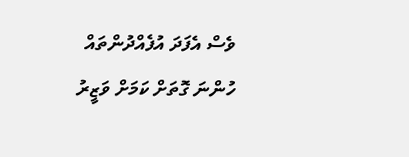ވެސް އެފަދަ އުފެއްދުންތައް ހުންނަ ގޮތަށް ކަމަށް ވަޒީރު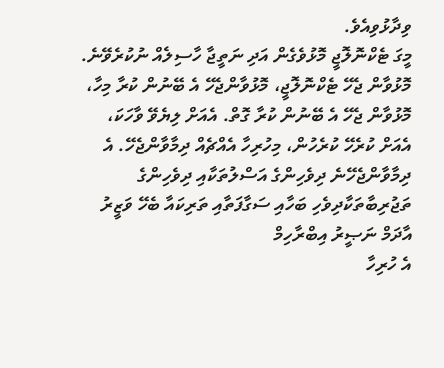ވިދާޅުވިއެވެ.
މީގަ ޓެކްނޮލޮޖީ މޮޅުވެގެން އަދި ނަތީޖާ ހާސިލެއް ނުކުރެވޭނެ. މޮޅުވާން ޖެހޭ ޓެކްނޮލޮޖީ، މޮޅުވާންޖެހޭ އެ ބޭނުން ކުރާ މިހާ، މޮޅުވާން ޖެހޭ އެ ބޭނުން ކުރާ ގޮތް. އެއަށް ލިޔެވޭ ވާހަކަ، އެއަށް ކުރެހޭ ކުރެހުން، މިހުރިހާ އެއްޗެއް ދިމާވާންޖެހޭ. އެ ދިމާވާންޖެހޭނެ ދިވެހިންގެ އަސްލުތަކާއި ދިވެހިންގެ ތަޖުރިބާތަކާދިވެހި ބަހާއި ސަގާފަތާއި ތަރިކައާ ބެހޭ ވަޒީރު އާދަމް ނަޞީރު އިބްރާހިމް
އެ ހުރިހާ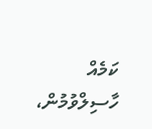ކަމެއް ހާސިލްވުމުން،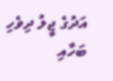އަދުގެ ޖީލު ދިވެހި ބަހާއި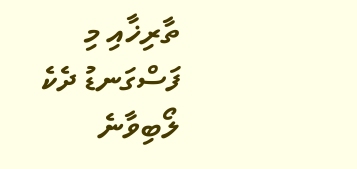ތާރިޚާއި މި ފަސްގަނޑު ދެކެ ލޯބިވާނެ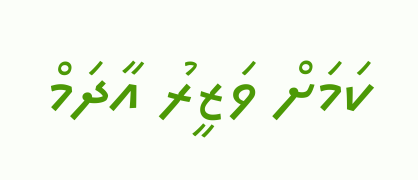ކަމަށް ވަޒީރު އާދަމް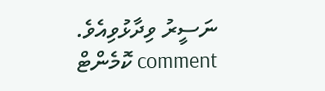ނަސީރު ވިދާޅުވިއެވެ.
comment ކޮމެންޓް